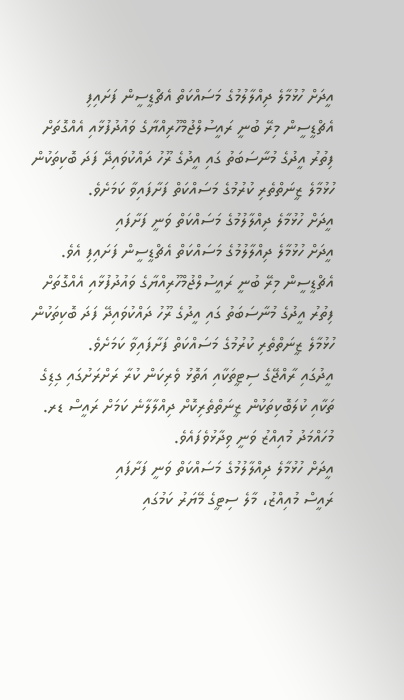އީދަށް ހުޅުމާލެ ދިއްލާލުމުގެ މަސައްކަތް އެޗްޑީސީން ފަށައިފި
އެޗްޑީސީން މިރޭ ބުނީ ރައީސުލްޖުމްހޫރިއްޔާގެ ވައުދުފުޅާއި އެއްގޮތަށް ފިތުރު އީދުގެ މުނާސަބަތު ގައި އީދުގެ ރޫހު ދައްކުވައިދޭ ފަދަ ބޮކިތަކުން ހުޅުމާލެ ޒީނަތްތެރި ކުރުމުގެ މަސައްކަތް ފަށާފައިވާ ކަމަށެވެ.
އީދަށް ހުޅުމާލެ ދިއްލާލުމުގެ މަސައްކަތް ވަނީ ފަށާފައި
އީދަށް ހުޅުމާލެ ދިއްލާލުމުގެ މަސައްކަތް އެޗްޑީސީން ފަށައިފި އެވެ.
އެޗްޑީސީން މިރޭ ބުނީ ރައީސުލްޖުމްހޫރިއްޔާގެ ވައުދުފުޅާއި އެއްގޮތަށް ފިތުރު އީދުގެ މުނާސަބަތު ގައި އީދުގެ ރޫހު ދައްކުވައިދޭ ފަދަ ބޮކިތަކުން ހުޅުމާލެ ޒީނަތްތެރި ކުރުމުގެ މަސައްކަތް ފަށާފައިވާ ކަމަށެވެ.
އީދުގައި ރާއްޖޭގެ ސިޓީތަކާއި އަތޮޅު ވެރިކަން ކުރާ ރަށްރަށުގައި ގިޑިގެ ތަކާއި ކުލަބޮކިތަކުން ޒީނަތްތެރިކޮށް ދިއްލާލާނެ ކަމަށް ރައީސް ޑރ. މުހައްމަދު މުއިއްޒު ވަނީ ވިދާޅުވެފައެވެ.
އީދަށް ހުޅުމާލެ ދިއްލާލުމުގެ މަސައްކަތް ވަނީ ފަށާފައި
ރައީސް މުއިއްޒު، މާލެ ސިޓީގެ މޭޔަރު ކަމުގައި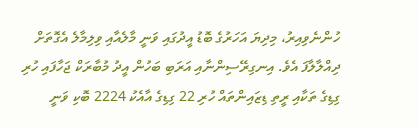ހުންނެވިއިރު، މިދިޔަ އަހަރުގެ ބޮޑު އީދުގައި ވަނީ މާލެއާއި ވިލިމާލެ އެގޮތަށް ދިއްލާލާފަ އެވެ. އިނގިރޭސިންނާއި އަރަބި ބަހުން އީދު މުބާރަކް ޖަހާފައި ހުރި ގިޑިގެ ތަކާއި ރީތި ޑިޒައިންތައް ހުރި 22 ގިޑިގެ އާއެކު 2224 ބޮކި ވަނީ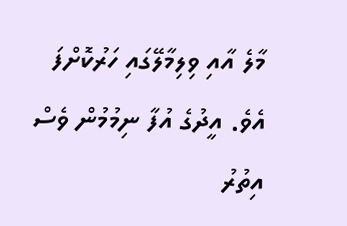މާލެ އާއި ވިލިމާލޭގައި ހަރުކޮށްފަ އެވެ. އީދުގެ އުފާ ނިމުމުން ވެސް އިތުރު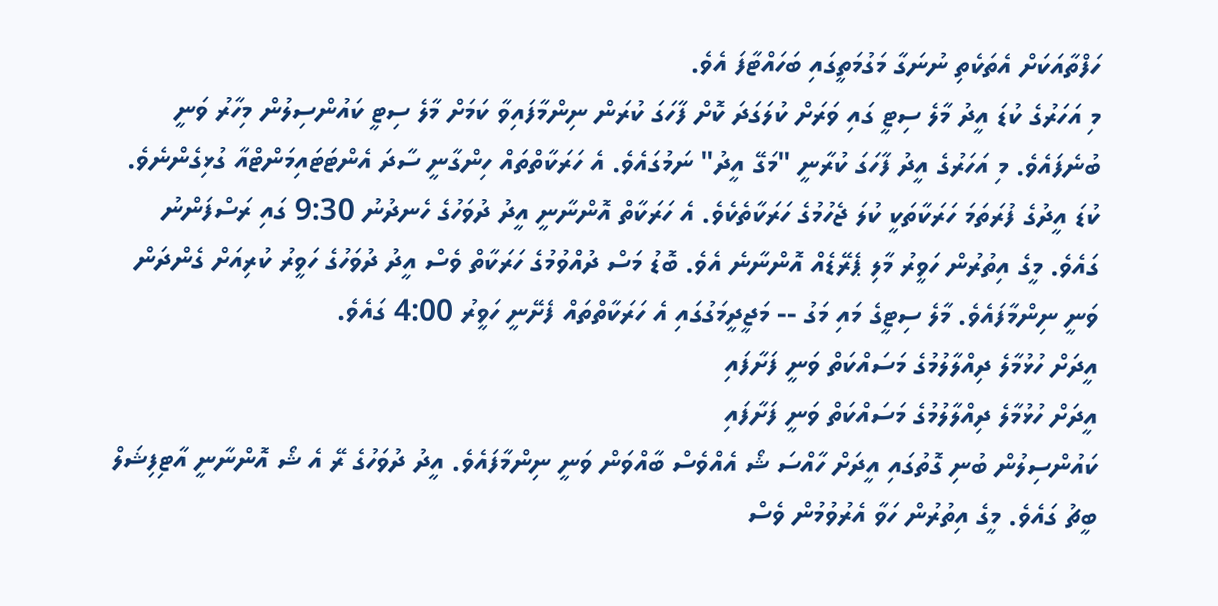ހަފްތާއަކަށް އެތަކެތި ނުނަގާ މަގުމަތީގައި ބަހައްޓާފަ އެވެ.
މި އަހަރުގެ ކުޑަ އީދު މާލެ ސިޓީ ގައި ވަރަށް ކުލަގަދަ ކޮށް ފާހަގަ ކުރަން ނިންމާފައިވާ ކަމަށް މާލެ ސިޓީ ކައުންސިލުން މިހާރު ވަނީ ބުނެފައެވެ. މި އަހަރުގެ އީދު ފާހަގަ ކުރާނީ "މަގޭ އީދު" ނަމުގައެވެ. އެ ހަރަކާތްތައް ހިންގާނީ ސާދަ އެންޓަޓައިމަންޓްއާ ގުޅިގެންނެވެ.
ކުޑަ އީދުގެ ފުރަތަމަ ހަރަކާތަކީ ކުލަ ޖެހުމުގެ ހަރަކާތެކެވެ. އެ ހަރަކާތް އޮންނާނީ އީދު ދުވަހުގެ ހެނދުނު 9:30 ގައި ރަސްފަންނު ގައެވެ. މީގެ އިތުރުން ހަވީރު މާލި ޕެރޭޑެއް އޮންނާނެ އެވެ. ބޮޑު މަސް ދުއްވުމުގެ ހަރަކާތް ވެސް އީދު ދުވަހުގެ ހަވީރު ކުރިއަށް ގެންދަން ވަނީ ނިންމާފައެވެ. މާލެ ސިޓީގެ މައި މަގު -- މަޖީދީމަގުގައި އެ ހަރަކާތްތައް ފެށޭނީ ހަވީރު 4:00 ގައެވެ.
އީދަށް ހުޅުމާލެ ދިއްލާލުމުގެ މަސައްކަތް ވަނީ ފަށާފައި
އީދަށް ހުޅުމާލެ ދިއްލާލުމުގެ މަސައްކަތް ވަނީ ފަށާފައި
ކައުންސިލުން ބުނި ގޮތުގައި އީދަށް ހާއްސަ ޝޯ އެއްވެސް ބާއްވަން ވަނީ ނިންމާފައެވެ. އީދު ދުވަހުގެ ރޭ އެ ޝޯ އޮންނާނީ އާޓިފިޝަލް ބީޗު ގައެވެ. މީގެ އިތުރުން ހަވާ އެރުވުމުން ވެސް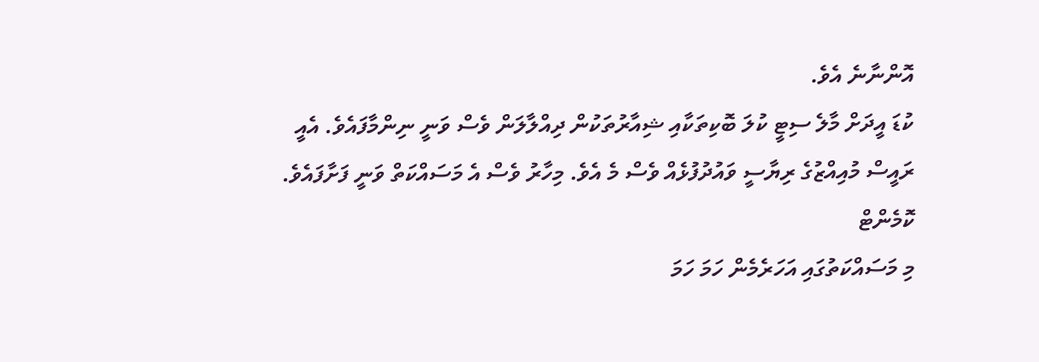އޮންނާނެ އެވެ.
ކުޑަ އީދަށް މާލެ ސިޓީ ކުލަ ބޮކިތަކާއި ޝިއާރުތަކުން ދިއްލާލަން ވެސް ވަނީ ނިންމާފައެވެ. އެއީ ރައީސް މުއިއްޒުގެ ރިޔާސީ ވައުދުފުޅެއް ވެސް މެ އެވެ. މިހާރު ވެސް އެ މަސައްކަތް ވަނީ ފަށާފައެވެ.
ކޮމެންޓް
މި މަސައްކަތުގައި އަހަރެމެން ހަމަ ހަމަ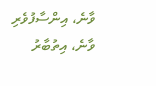ވާނެ، އިންސާފުވެރި ވާނެ، އިތުބާރު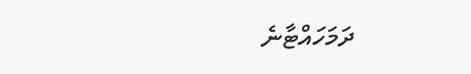ދަމަހައްޓާނެ